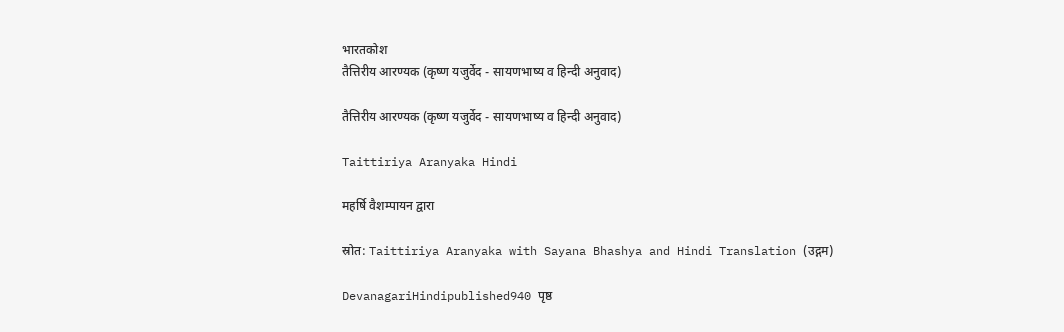भारतकोश
तैत्तिरीय आरण्यक (कृष्ण यजुर्वेद - सायणभाष्य व हिन्दी अनुवाद)

तैत्तिरीय आरण्यक (कृष्ण यजुर्वेद - सायणभाष्य व हिन्दी अनुवाद)

Taittiriya Aranyaka Hindi

महर्षि वैशम्पायन द्वारा

स्रोत: Taittiriya Aranyaka with Sayana Bhashya and Hindi Translation (उद्गम)

DevanagariHindipublished940 पृष्ठ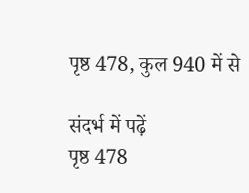पृष्ठ 478, कुल 940 में से

संदर्भ में पढ़ें
पृष्ठ 478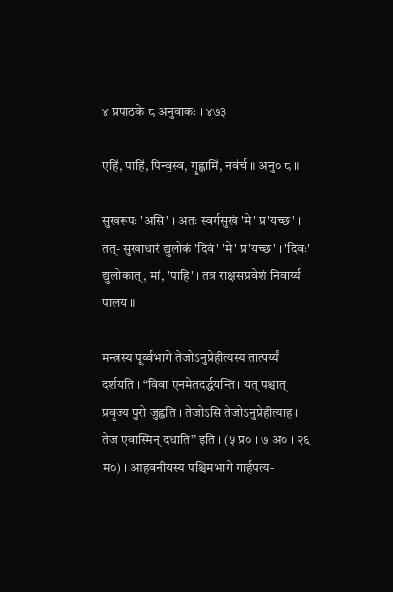४ प्रपाठके ८ अनुवाकः । ४७३

एहि॑, पाहि॑, पिन्व॒स्व, गृ॒ह्णामि॑, नव॑र्च ॥ अनु० ८ ॥

सुखरूपः 'असि' । अतः स्वर्गसुखं 'मे' प्र'यच्छ' । तत्- सुखाधारं द्युलोकं 'दिवं' 'मे' प्र'यच्छ' । 'दिवः' द्युलोकात्, मां, 'पाहि' । तत्र राक्षसप्रवेशं निवार्य्य पालय ॥

मन्त्रस्य पूर्व्वभागे तेजोऽनुप्रेहीत्यस्य तात्पर्य्यं दर्शयति । “विवा एनमेतदर्द्धयन्ति । यत् पश्चात् प्रवृज्य पुरो जुह्वति । तेजोऽसि तेजोऽनुप्रेहीत्याह । तेज एवास्मिन् दधाति” इति । (५ प्र० । ७ अ० । २६ म०) । आहवनीयस्य पश्चिमभागे गार्हपत्य-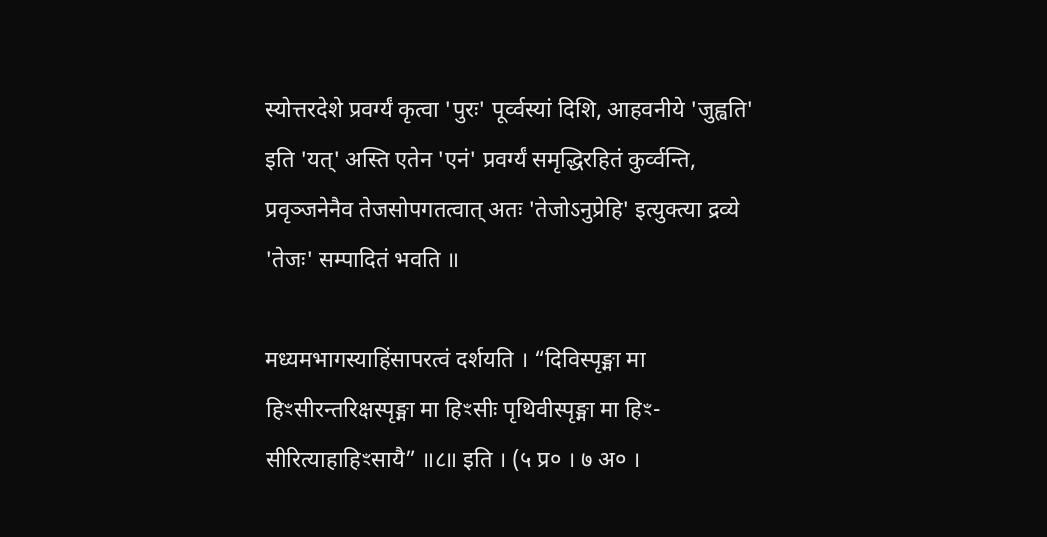स्योत्तरदेशे प्रवर्ग्यं कृत्वा 'पुरः' पूर्व्वस्यां दिशि, आहवनीये 'जुह्वति' इति 'यत्' अस्ति एतेन 'एनं' प्रवर्ग्यं समृद्धिरहितं कुर्व्वन्ति, प्रवृञ्जनेनैव तेजसोपगतत्वात् अतः 'तेजोऽनुप्रेहि' इत्युक्त्या द्रव्ये 'तेजः' सम्पादितं भवति ॥

मध्यमभागस्याहिंसापरत्वं दर्शयति । “दिविस्पृङ्मा मा हिꣳसीरन्तरिक्षस्पृङ्मा मा हिꣳसीः पृथिवीस्पृङ्मा मा हिꣳ- सीरित्याहाहिꣳसायै” ॥८॥ इति । (५ प्र० । ७ अ० ।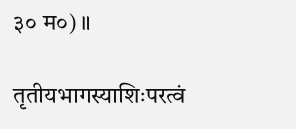३० म०) ॥

तृतीयभागस्याशिःपरत्वं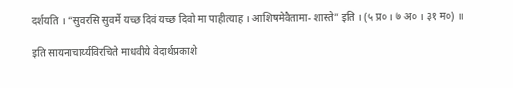दर्शयति । “सुवरसि सुवर्मे यच्छ दिवं यच्छ दिवो मा पाहीत्याह । आशिषमेवैतामा- शास्ते” इति । (५ प्र० । ७ अ० । ३१ म०) ॥

इति सायनाचार्य्यविरचिते माधवीये वेदार्थप्रकाशे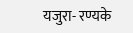यजुरा- रण्यके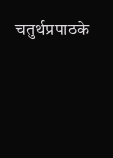चतुर्थप्रपाठके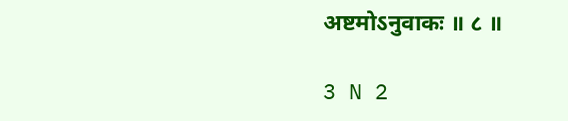अष्टमोऽनुवाकः ॥ ८ ॥

3 N 2